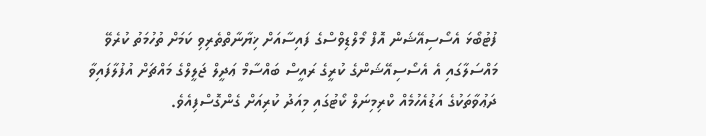ފުޓުބޯޅަ އެސޯސިއޭޝަން އޮފް މޯލްޑިވްސްގެ ފައިސާއަށް ޚިޔާނާތްތެރިވި ކަމަށް ތުހުމަތު ކުރެވޭ މައްސަލާގައި އެ އެސޯސިއޭޝަންގެ ކުރީގެ ރައީސް ބައްސާމް ޢަދީލް ޖަލީލްގެ މައްޗަށް އުފުލާފައިވާ ދަޢުވާތަކުގެ އަޑުއެހުމެއް ކްރިމިނަލް ކޯޓުގައި މިއަދު ކުރިއަށް ގެންގޮސްފިއެވެ.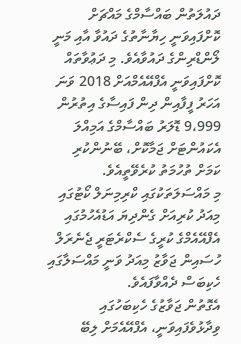ދައުލަތުން ބައްސާމްގެ މައްޗަށް ކޮށްފައިވަނީ ހިޔާނާތުގެ ދައުވާ އާއި މަނީ ލޯންޑްރިންގެ ދައުވާއެވެ. މި ދަޢުވާތައް ކޮށްފައިވަނީ އެފްއޭއެމްއަށް 2018 ވަނަ އަހަރު ފީފާއިން ދިން ފައިސާގެ އިތުރުން 9،999 ޑޮލަރު ބައްސާމްގެ އަމިއްލަ އެކައުންޓަށް ޖަމާކޮށް، ބޭނުންކުރި ކަމަށް ތުހުމަތު ކުރެވޭތީއެވެ.
މި މައްސަލަތަކުގައި ކްރިމިނަލް ކޯޓުގައި މިއަދު ކުރިއަށް ގެންދިޔަ އަޑުއެހުމުގައި އެފްއޭއެމްގެ ކުރީގެ ސެކްރެޓަރީ ޖެނެރަލް ހުސައިން ޖަވާޒު މިއަދު ވަނީ މައްސަލާގައި ހެކިބަސް ދެއްވާފައެވެ.
އެގޮތުން ޖަވާޒުގެ ހެކިބަހުގައި ވިދާޅުވެފައިވަނީ، އެފްއޭއެމަށް ލިބޭ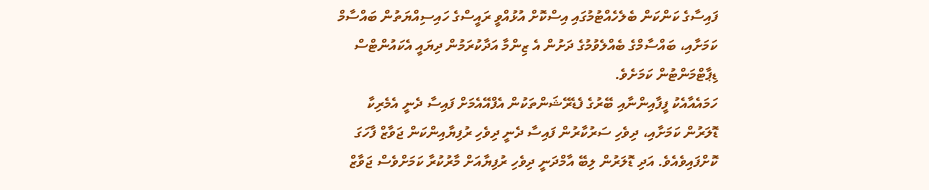ފައިސާގެ ކަންކަން ބެލެހެއްޓުމުގައި އިސްކޮށް އުޅުއްވީ ރައީސްގެ ހައިސިއްޔަތުން ބައްސާމް ކަމަށާއި، ބައްސާމްގެ ބެއްލެވުމުގެ ދަށުން އެ ޒިންމާ އަދާކުރަމުން ދިޔައީ އެކައުންޓްސް ޑިޕާޓްމަންޓުން ކަމަށެވެ.
ހަމައެއާއެކު ފީފާއިންނާއި ބޭރުގެ ފެޑެރޭޝަންތަކުން އެފްއޭއެމަށް ފައިސާ ދެނީ އެމެރިކާ ޑޮލަރުން ކަމަށާއި، ދިވެހި ސަރުކާރުން ފައިސާ ދެނީ ދިވެހި ރުފިޔާއިންކަން ޖަވާޒް ފާހަގަ ކޮށްފައިވެއެވެ. އަދި ޑޮލަރުން ލިބޭ އާމްދަނީ ދިވެހި ރުފިޔާއަށް މާރުކުރާ ކަމަށްވެސް ޖަވާޒް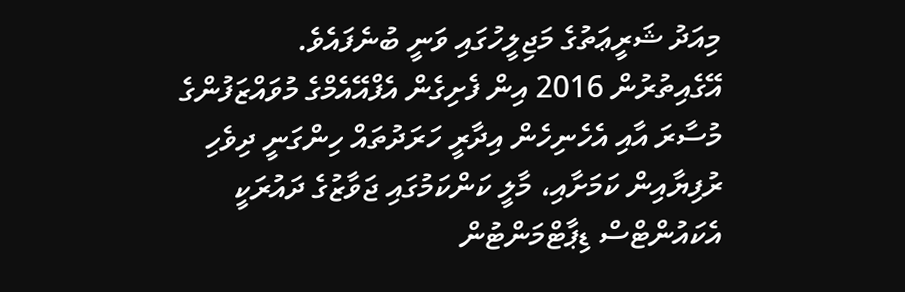މިއަދު ޝަރީޢަތުގެ މަޖިލީހުގައި ވަނީ ބުނެފައެވެ.
އޭގެއިތުރުން 2016 އިން ފެށިގެން އެފްއޭއެމްގެ މުވައްޒަފުންގެ މުސާރަ އާއި އެހެނިހެން އިދާރީ ހަރަދުތައް ހިންގަނީ ދިވެހި ރުފިޔާއިން ކަމަށާއި، މާލީ ކަންކަމުގައި ޖަވާޒުގެ ދައުރަކީ އެކައުންޓްސް ޑިޕާޓްމަންޓުން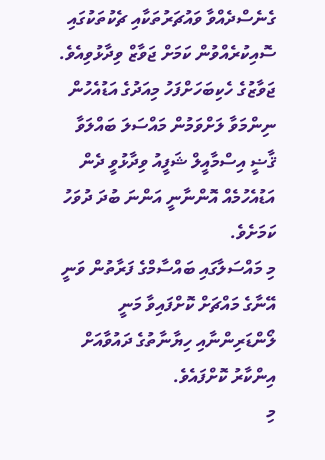ގެނެސްދެއްވާ ވައުޗަރުތަކާއި ޗެކުތަކުގައި ސޮއިކުރެއްވުން ކަމަށް ޖަވާޒް ވިދާޅުވިއެވެ.
ޖަވާޒުގެ ހެކިބަހަށްފަހު މިއަދުގެ އަޑުއެހުން ނިންމަވާ ލަށްވަމުން މައްސަލަ ބައްލަވާ ޤާޟީ އިސްމާއީލް ޝަފީއު ވިދާޅުވީ ދެން އަޑުއެހުމެއް އޮންނާނީ އަންނަ ބުދަ ދުވަހު ކަމަށެވެ.
މި މައްސަލާގައި ބައްސާމްގެ ފަރާތުން ވަނީ އޭނާގެ މައްޗަށް ކޮށްފައިވާ މަނީ ލޯންޑަރިންނާއި ހިޔާނާތުގެ ދައުވާއަށް އިންކާރު ކޮށްފައެވެ.
މި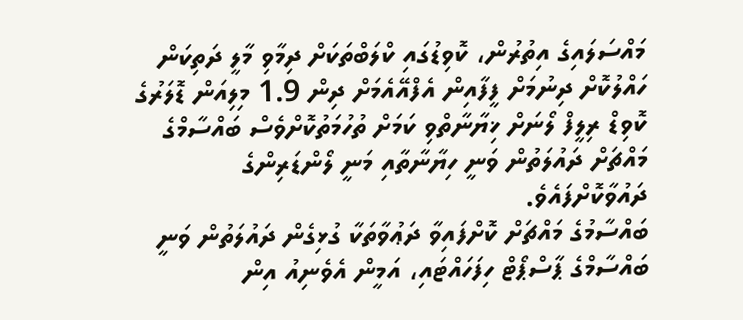މައްސަލައިގެ އިތުރުން، ކޮވިޑުގައި ކްލަބްތަކަށް ދިމާވި މާލީ ދަތިކަން ހައްލުކޮށް ދިނުމަށް ފީފާއިން އެފްއޭއެމަށް ދިން 1.9 މިލިއަން ޑޮލަރުގެ ކޮވިޑް ރިލީފް ލޯނަށް ޚިޔާނާތްވި ކަމަށް ތުހުމަތުކޮށްވެސް ބައްސާމްގެ މައްޗަށް ދައުލަތުން ވަނީ ހިޔާނާތާއި މަނީ ލޯންޑަރިންގެ ދައުވާކޮށްފައެވެ.
ބައްސާމުގެ މައްޗަށް ކޮށްފައިވާ ދަޢުވާތަކާ ގުޅިގެން ދައުލަތުން ވަނީ ބައްސާމްގެ ޕާސްޕޯޓް ހިފަހައްޓައި، އަމީން އެވެނިއު އިން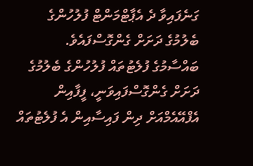ގަނެފައިވާ ދެ އެޕާޓްމަންޓް ފުލުހުންގެ ބެލުމުގެ ދަށަށް ގެންގޮސްފައެވެ.
ބައްސާމުގެ ފުލެޓުތައް ފުލުހުންގެ ބެލުމުގެ ދަށަށް ގެންގޮސްފައިވަނީ، ފީފާއިން އެފްއޭއެމްއަށް ދިން ފައިސާއިން އެ ފުލެޓުތައް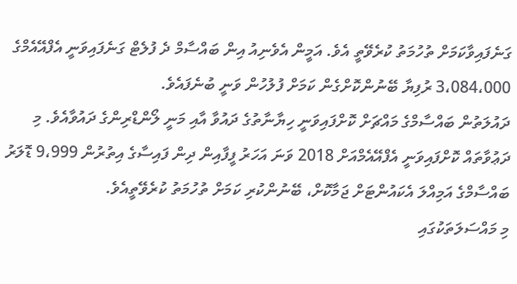ގަނެފައިވާކަމަށް ތުހުމަތު ކުރެވޭތީ އެވެ. އަމީން އެވެނިއު އިން ބައްސާމް ދެ ފުލެޓް ގަނެފައިވަނީ އެފްއޭއެމްގެ 3،084،000 ރުފިޔާ ބޭނުންކޮށްގެން ކަމަށް ފުލުހުން ވަނީ ބުނެފައެވެ.
ދައުލަތުން ބައްސާމްގެ މައްޗަށް ކޮށްފައިވަނީ ހިޔާނާތުގެ ދައުވާ އާއި މަނީ ލޯންޑްރިންގެ ދައުވާއެވެ. މި ދަޢުވާތައް ކޮށްފައިވަނީ އެފްއޭއެމްއަށް 2018 ވަނަ އަހަރު ފީފާއިން ދިން ފައިސާގެ އިތުރުން 9،999 ޑޮލަރު ބައްސާމްގެ އަމިއްލަ އެކައުންޓަށް ޖަމާކޮށް، ބޭނުންކުރި ކަމަށް ތުހުމަތު ކުރެވޭތީއެވެ.
މި މައްސަލަތަކުގައި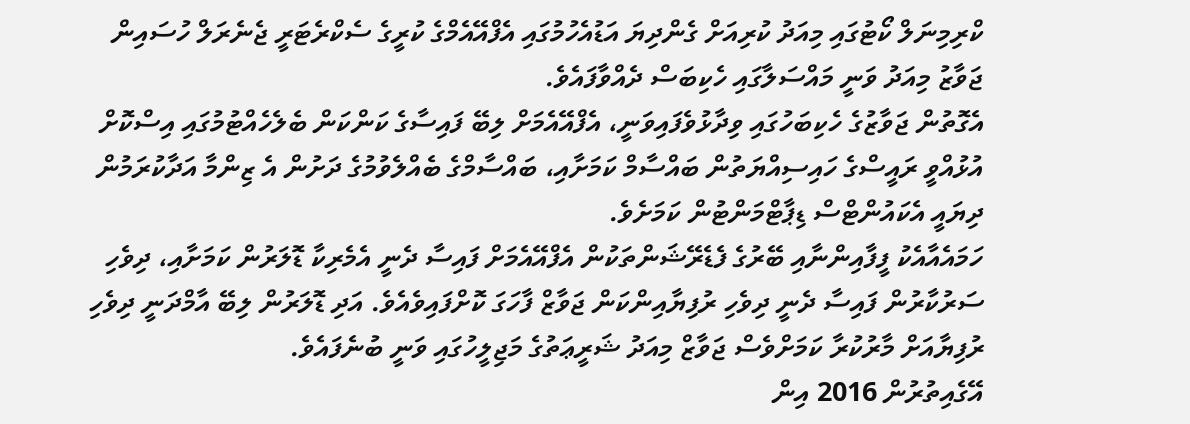ކްރިމިނަލް ކޯޓުގައި މިއަދު ކުރިއަށް ގެންދިޔަ އަޑުއެހުމުގައި އެފްއޭއެމްގެ ކުރީގެ ސެކްރެޓަރީ ޖެނެރަލް ހުސައިން ޖަވާޒު މިއަދު ވަނީ މައްސަލާގައި ހެކިބަސް ދެއްވާފައެވެ.
އެގޮތުން ޖަވާޒުގެ ހެކިބަހުގައި ވިދާޅުވެފައިވަނީ، އެފްއޭއެމަށް ލިބޭ ފައިސާގެ ކަންކަން ބެލެހެއްޓުމުގައި އިސްކޮށް އުޅުއްވީ ރައީސްގެ ހައިސިއްޔަތުން ބައްސާމް ކަމަށާއި، ބައްސާމްގެ ބެއްލެވުމުގެ ދަށުން އެ ޒިންމާ އަދާކުރަމުން ދިޔައީ އެކައުންޓްސް ޑިޕާޓްމަންޓުން ކަމަށެވެ.
ހަމައެއާއެކު ފީފާއިންނާއި ބޭރުގެ ފެޑެރޭޝަންތަކުން އެފްއޭއެމަށް ފައިސާ ދެނީ އެމެރިކާ ޑޮލަރުން ކަމަށާއި، ދިވެހި ސަރުކާރުން ފައިސާ ދެނީ ދިވެހި ރުފިޔާއިންކަން ޖަވާޒް ފާހަގަ ކޮށްފައިވެއެވެ. އަދި ޑޮލަރުން ލިބޭ އާމްދަނީ ދިވެހި ރުފިޔާއަށް މާރުކުރާ ކަމަށްވެސް ޖަވާޒް މިއަދު ޝަރީޢަތުގެ މަޖިލީހުގައި ވަނީ ބުނެފައެވެ.
އޭގެއިތުރުން 2016 އިން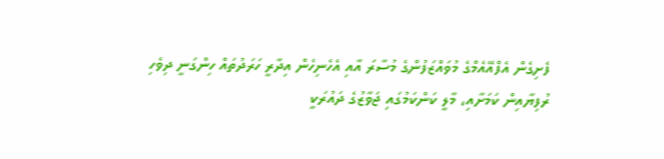ފެށިގެން އެފްއޭއެމްގެ މުވައްޒަފުންގެ މުސާރަ އާއި އެހެނިހެން އިދާރީ ހަރަދުތައް ހިންގަނީ ދިވެހި ރުފިޔާއިން ކަމަށާއި، މާލީ ކަންކަމުގައި ޖަވާޒުގެ ދައުރަކީ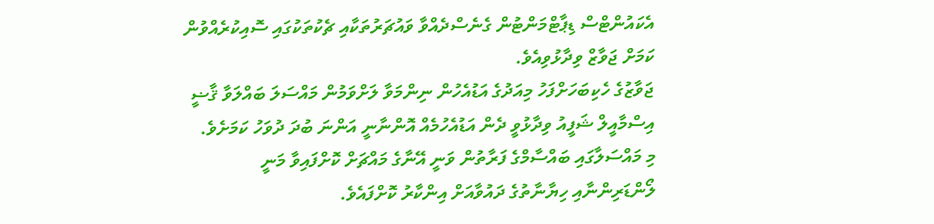އެކައުންޓްސް ޑިޕާޓްމަންޓުން ގެނެސްދެއްވާ ވައުޗަރުތަކާއި ޗެކުތަކުގައި ސޮއިކުރެއްވުން ކަމަށް ޖަވާޒް ވިދާޅުވިއެވެ.
ޖަވާޒުގެ ހެކިބަހަށްފަހު މިއަދުގެ އަޑުއެހުން ނިންމަވާ ލަށްވަމުން މައްސަލަ ބައްލަވާ ޤާޟީ އިސްމާއީލް ޝަފީއު ވިދާޅުވީ ދެން އަޑުއެހުމެއް އޮންނާނީ އަންނަ ބުދަ ދުވަހު ކަމަށެވެ.
މި މައްސަލާގައި ބައްސާމްގެ ފަރާތުން ވަނީ އޭނާގެ މައްޗަށް ކޮށްފައިވާ މަނީ ލޯންޑަރިންނާއި ހިޔާނާތުގެ ދައުވާއަށް އިންކާރު ކޮށްފައެވެ.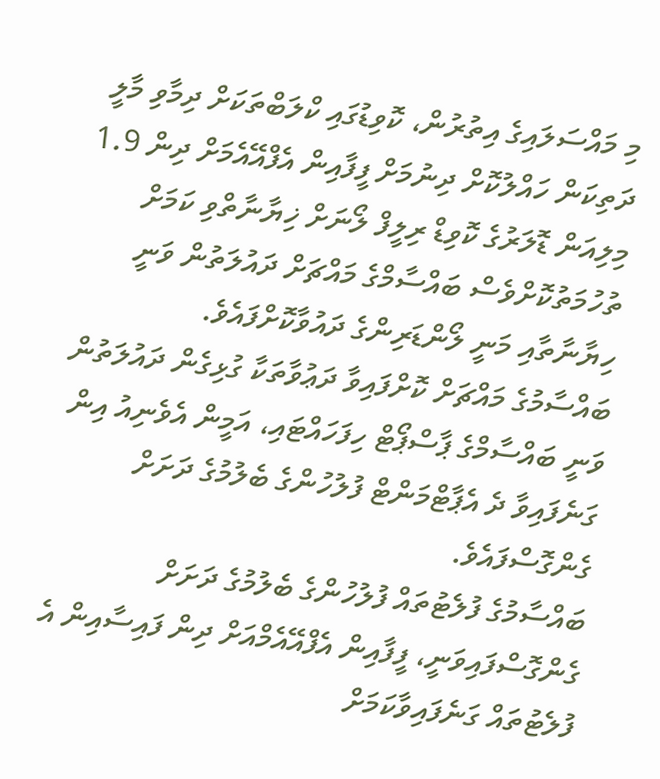މި މައްސަލައިގެ އިތުރުން، ކޮވިޑުގައި ކްލަބްތަކަށް ދިމާވި މާލީ ދަތިކަން ހައްލުކޮށް ދިނުމަށް ފީފާއިން އެފްއޭއެމަށް ދިން 1.9 މިލިއަން ޑޮލަރުގެ ކޮވިޑް ރިލީފް ލޯނަށް ޚިޔާނާތްވި ކަމަށް ތުހުމަތުކޮށްވެސް ބައްސާމްގެ މައްޗަށް ދައުލަތުން ވަނީ ހިޔާނާތާއި މަނީ ލޯންޑަރިންގެ ދައުވާކޮށްފައެވެ.
ބައްސާމުގެ މައްޗަށް ކޮށްފައިވާ ދަޢުވާތަކާ ގުޅިގެން ދައުލަތުން ވަނީ ބައްސާމްގެ ޕާސްޕޯޓް ހިފަހައްޓައި، އަމީން އެވެނިއު އިން ގަނެފައިވާ ދެ އެޕާޓްމަންޓް ފުލުހުންގެ ބެލުމުގެ ދަށަށް ގެންގޮސްފައެވެ.
ބައްސާމުގެ ފުލެޓުތައް ފުލުހުންގެ ބެލުމުގެ ދަށަށް ގެންގޮސްފައިވަނީ، ފީފާއިން އެފްއޭއެމްއަށް ދިން ފައިސާއިން އެ ފުލެޓުތައް ގަނެފައިވާކަމަށް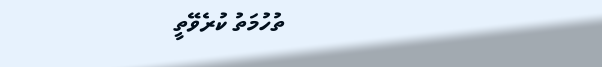ތުހުމަތު ކުރެވޭތީ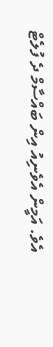އެވެ. އަމީން އެވެނިއު އިން ބައްސާމް ދެ ފުލެޓް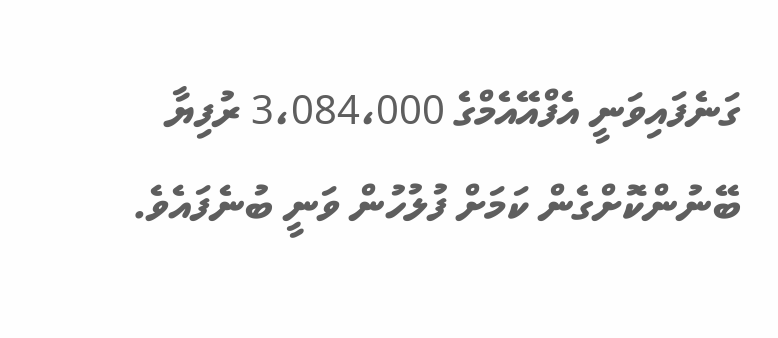ގަނެފައިވަނީ އެފްއޭއެމްގެ 3،084،000 ރުފިޔާ ބޭނުންކޮށްގެން ކަމަށް ފުލުހުން ވަނީ ބުނެފައެވެ.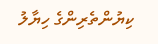ކިޔުންތެރިންގެ ހިޔާލު